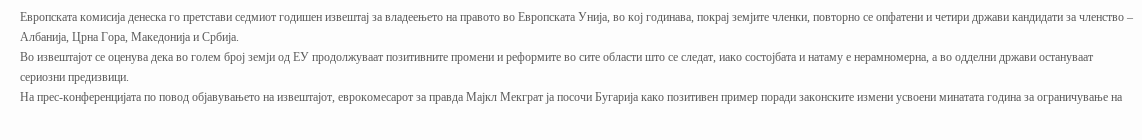Европската комисија денеска го претстави седмиот годишен извештај за владеењето на правото во Европската Унија, во кој годинава, покрај земјите членки, повторно се опфатени и четири држави кандидати за членство – Албанија, Црна Гора, Македонија и Србија.
Во извештајот се оценува дека во голем број земји од ЕУ продолжуваат позитивните промени и реформите во сите области што се следат, иако состојбата и натаму е нерамномерна, а во одделни држави остануваат сериозни предизвици.
На прес-конференцијата по повод објавувањето на извештајот, еврокомесарот за правда Мајкл Мекграт ја посочи Бугарија како позитивен пример поради законските измени усвоени минатата година за ограничување на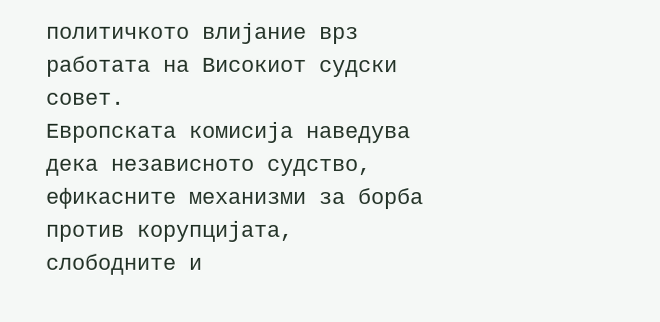политичкото влијание врз работата на Високиот судски совет.
Европската комисија наведува дека независното судство, ефикасните механизми за борба против корупцијата, слободните и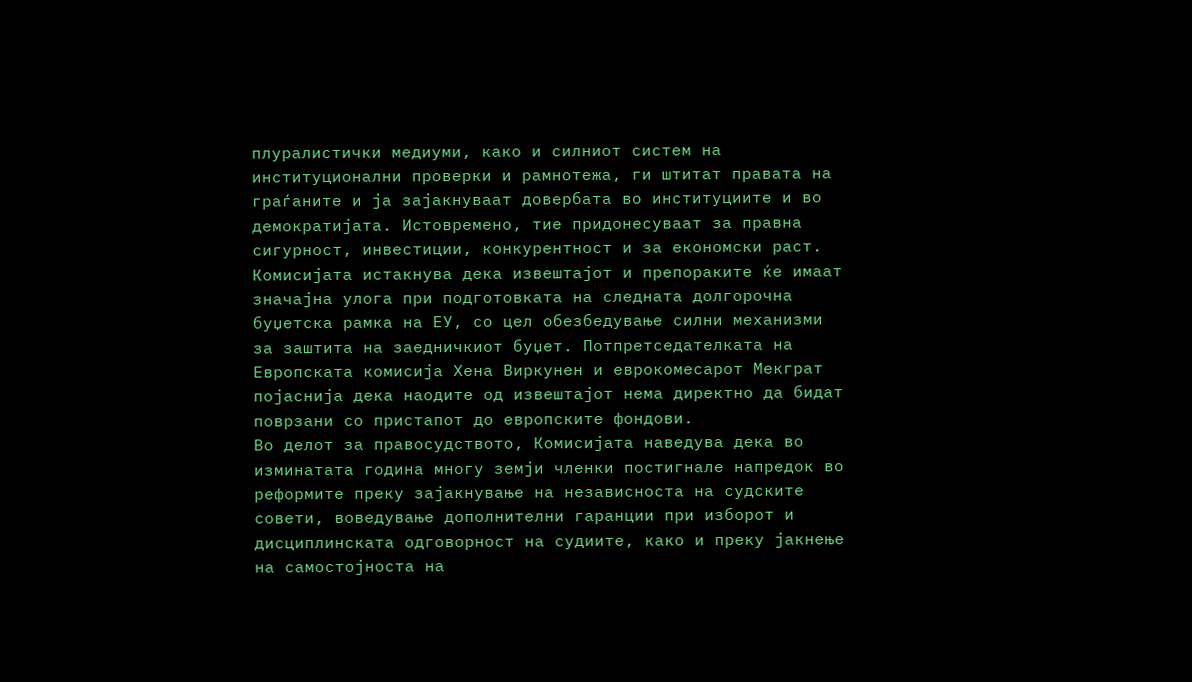плуралистички медиуми, како и силниот систем на институционални проверки и рамнотежа, ги штитат правата на граѓаните и ја зајакнуваат довербата во институциите и во демократијата. Истовремено, тие придонесуваат за правна сигурност, инвестиции, конкурентност и за економски раст.
Комисијата истакнува дека извештајот и препораките ќе имаат значајна улога при подготовката на следната долгорочна буџетска рамка на ЕУ, со цел обезбедување силни механизми за заштита на заедничкиот буџет. Потпретседателката на Европската комисија Хена Виркунен и еврокомесарот Мекграт појаснија дека наодите од извештајот нема директно да бидат поврзани со пристапот до европските фондови.
Во делот за правосудството, Комисијата наведува дека во изминатата година многу земји членки постигнале напредок во реформите преку зајакнување на независноста на судските совети, воведување дополнителни гаранции при изборот и дисциплинската одговорност на судиите, како и преку јакнење на самостојноста на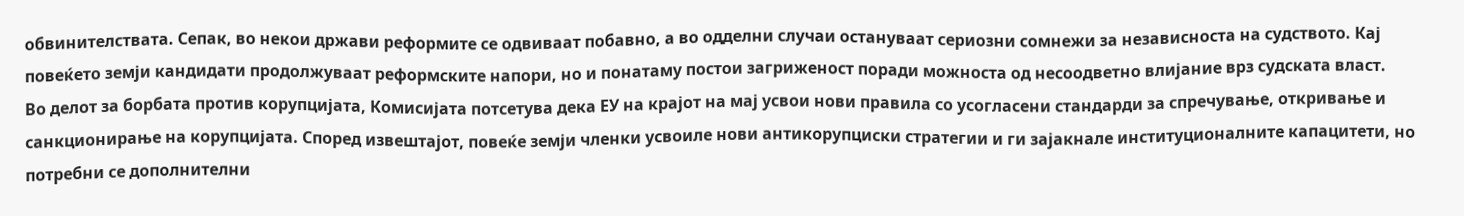обвинителствата. Сепак, во некои држави реформите се одвиваат побавно, а во одделни случаи остануваат сериозни сомнежи за независноста на судството. Кај повеќето земји кандидати продолжуваат реформските напори, но и понатаму постои загриженост поради можноста од несоодветно влијание врз судската власт.
Во делот за борбата против корупцијата, Комисијата потсетува дека ЕУ на крајот на мај усвои нови правила со усогласени стандарди за спречување, откривање и санкционирање на корупцијата. Според извештајот, повеќе земји членки усвоиле нови антикорупциски стратегии и ги зајакнале институционалните капацитети, но потребни се дополнителни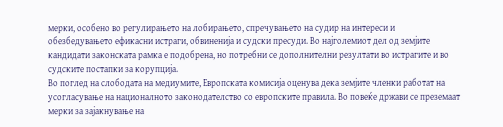мерки, особено во регулирањето на лобирањето, спречувањето на судир на интереси и обезбедувањето ефикасни истраги, обвиненија и судски пресуди. Во најголемиот дел од земјите кандидати законската рамка е подобрена, но потребни се дополнителни резултати во истрагите и во судските постапки за корупција.
Во поглед на слободата на медиумите, Европската комисија оценува дека земјите членки работат на усогласување на националното законодателство со европските правила. Во повеќе држави се преземаат мерки за зајакнување на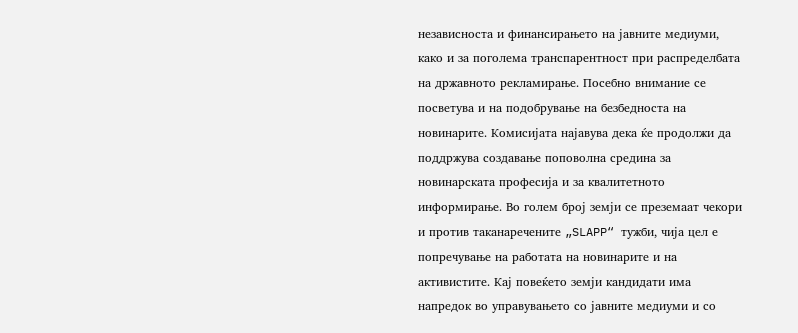независноста и финансирањето на јавните медиуми, како и за поголема транспарентност при распределбата на државното рекламирање. Посебно внимание се посветува и на подобрување на безбедноста на новинарите. Комисијата најавува дека ќе продолжи да поддржува создавање поповолна средина за новинарската професија и за квалитетното информирање. Во голем број земји се преземаат чекори и против таканаречените „SLAPP“ тужби, чија цел е попречување на работата на новинарите и на активистите. Кај повеќето земји кандидати има напредок во управувањето со јавните медиуми и со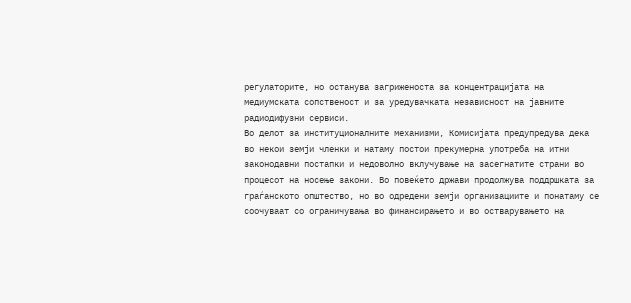регулаторите, но останува загриженоста за концентрацијата на медиумската сопственост и за уредувачката независност на јавните радиодифузни сервиси.
Во делот за институционалните механизми, Комисијата предупредува дека во некои земји членки и натаму постои прекумерна употреба на итни законодавни постапки и недоволно вклучување на засегнатите страни во процесот на носење закони. Во повеќето држави продолжува поддршката за граѓанското општество, но во одредени земји организациите и понатаму се соочуваат со ограничувања во финансирањето и во остварувањето на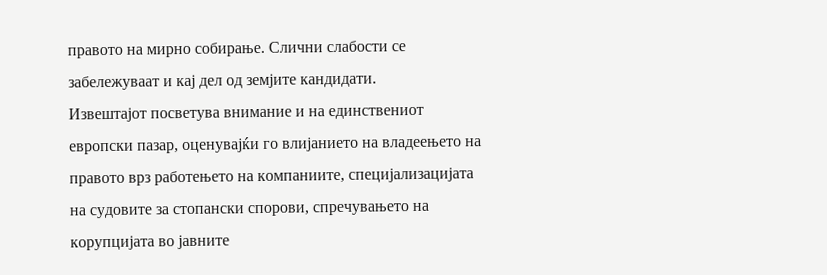правото на мирно собирање. Слични слабости се забележуваат и кај дел од земјите кандидати.
Извештајот посветува внимание и на единствениот европски пазар, оценувајќи го влијанието на владеењето на правото врз работењето на компаниите, специјализацијата на судовите за стопански спорови, спречувањето на корупцијата во јавните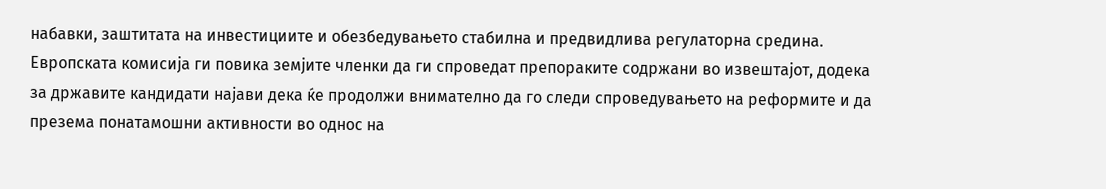набавки, заштитата на инвестициите и обезбедувањето стабилна и предвидлива регулаторна средина.
Европската комисија ги повика земјите членки да ги спроведат препораките содржани во извештајот, додека за државите кандидати најави дека ќе продолжи внимателно да го следи спроведувањето на реформите и да презема понатамошни активности во однос на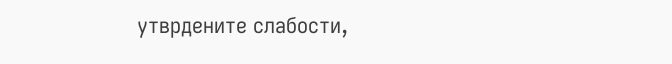утврдените слабости,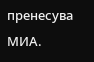пренесува МИА.